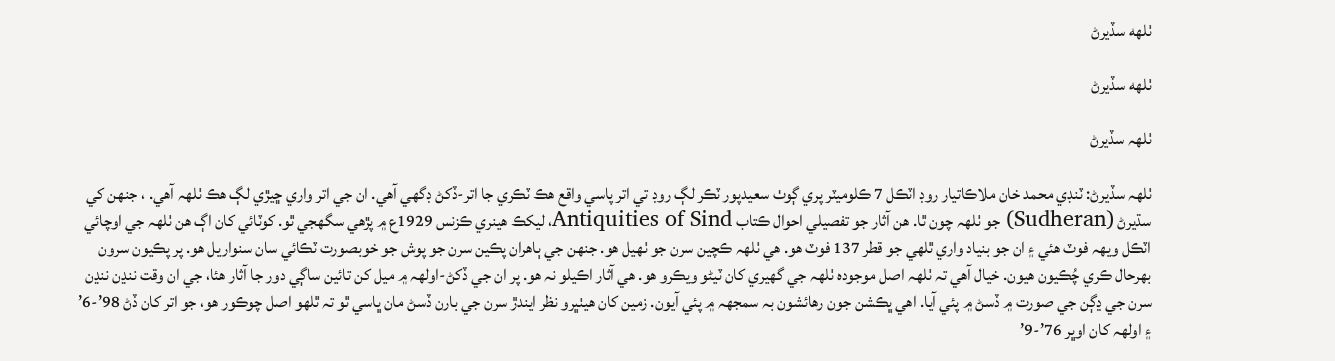ٺلهه سڏيرڻ

ٺلهه سڏيرڻ

ٺلھہ سڏيرڻ

ٺلھہ سڏيرڻ: ٽنڊي محمد خان ملاڪاتيار روڊ اٽڪل 7 ڪلوميٽر پري ڳوٺ سعيدپور ٽڪر لڳ روڊ تي اتر پاسي واقع هڪ ٽڪري جا اتر-ڏکڻ ڊگهي آهي. ان جي اتر واري ڇيڙي لڳ هڪ ٺلھہ آهي. ، جنهن کي سڌيرڻ (Sudheran) جو ٺلھہ چون ٿا. هن آثار جو تفصيلي احوال ڪتاب Antiquities of Sind، ليکڪ هينري ڪزنس 1929ع ۾ پڙهي سگهجي ٿو. کوٽائي کان اڳ هن ٺلھہ جي اوچائي اٽڪل ويھہ فوٽ هئي ۽ ان جو بنياد واري ٿلهي جو قطر 137 فوٽ هو. هي ٺلھہ ڪچين سرن جو ٺهيل هو. جنهن جي ٻاهران پڪين سرن جو پوش جو خوبصورت ٽڪائي سان سنواريل هو. پر پڪيون سرون بهرحال ڪري چُڪيون هيون. خيال آهي تہ ٺلھہ اصل موجودہ ٺلھہ جي گهيري کان ٽيڻو ويڪرو هو. هي آثار اڪيلو نہ هو. پر ان جي ڏکڻ-اولھہ ۾ ميل کن تائين ساڳي دور جا آثار هئا، جي ان وقت ننڍن ننڍن سرن جي ڍڳن جي صورت ۾ ڏسڻ ۾ پئي آيا. اهي ڀڪشن جون رهائشون بہ سمجهہ ۾ پئي آيون. زمين کان هيٺڀرو نظر ايندڙ سرن جي بارن ڏسڻ مان ڀاسي ٿو تہ ٿلهو اصل چوڪور هو، جو اتر کان ڏڻ 98’-6’ ۽ اولھہ کان اوڀر 76’-9’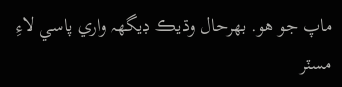ماپ جو هو. بهرحال وڌيڪ ڊيگهہ واري پاسي لاءِ مسٽر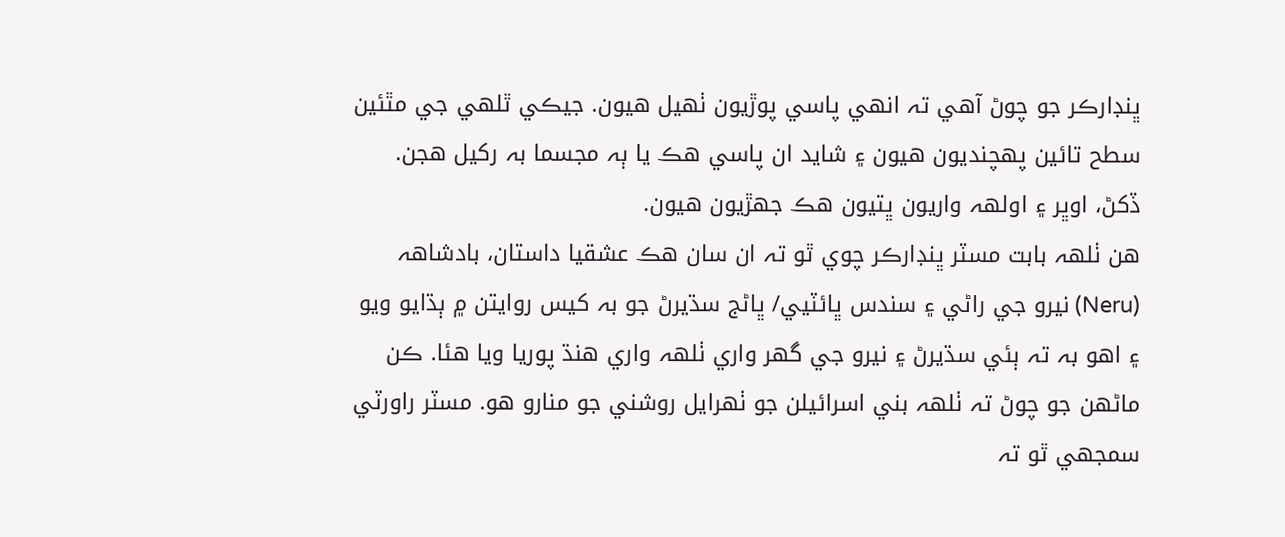ڀنڊارڪر جو چوڻ آهي تہ انهي پاسي پوڙيون ٺهيل هيون. جيڪي ٿلهي جي مٿئين سطح تائين پهچنديون هيون ۽ شايد ان پاسي هڪ يا ٻہ مجسما بہ رکيل هجن. ڏکڻ، اوڀر ۽ اولھہ واريون ڀتيون هڪ جهڙيون هيون.
هن ٺلھہ بابت مسٽر ڀنڊارڪر چوي ٿو تہ ان سان هڪ عشقيا داستان، بادشاھہ (Neru) نيرو جي راڻي ۽ سندس ڀائٽيي/ ڀاڻج سڌيرڻ جو بہ کيس روايتن ۾ ٻڌايو ويو ۽ اهو بہ تہ ٻئي سڌيرڻ ۽ نيرو جي گهر واري ٺلھہ واري هنڌ پوريا ويا هئا. ڪن ماڻهن جو چوڻ تہ ٺلھہ بني اسرائيلن جو ٺهرايل روشني جو منارو هو. مسٽر راورٽي سمجهي ٿو تہ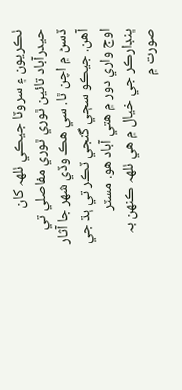ٺڪريون ۽ سروٽا جيڪي ٺلھہ کان حيدرآباد تائين ٿوري ٿوري مفاصلي تي ڏسڻ ۾ اچن ٿا. سي هڪ وڏي شھر جا آثار آهن. جيڪو سڄي گنجي ٽڪر تي ٻڌ جي اوج واري دور ۾ هتي آباد هو. مسٽر ڀنڊارڪر جي خيال ۾ هي ٺلھہ ڪنهن بہ صورت ۾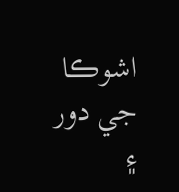اشوڪا جي دور ۽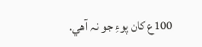100ع کان پوءِ جو نہ آهي.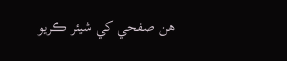هن صفحي کي شيئر ڪريو